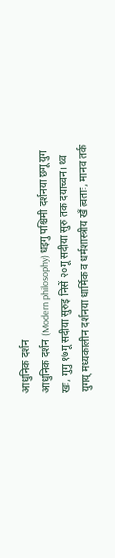आधुनिक दर्शन
आधुनिक दर्शन (Modern philosophy) धइगु पश्चिमी दर्शनया छगू युग खः, गुगु १७गू सदीया सुरुइ निसें २०गू सदीया सुरु तक दयाच्वन। थ्व युगय् मध्यकालीन दर्शनया धार्मिक व धर्मशास्त्रीय खँ त्वताः, मानव तर्क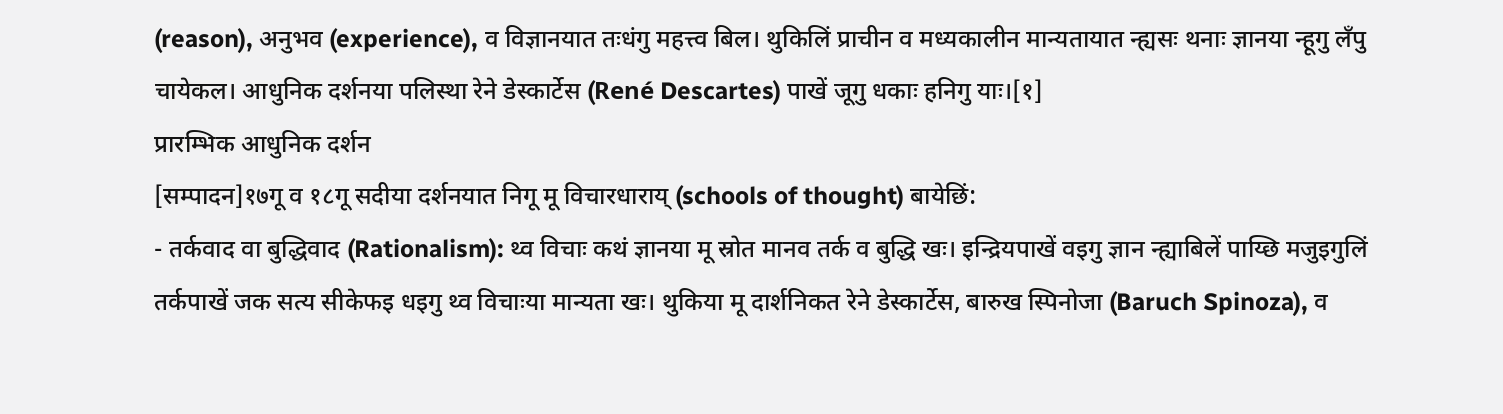(reason), अनुभव (experience), व विज्ञानयात तःधंगु महत्त्व बिल। थुकिलिं प्राचीन व मध्यकालीन मान्यतायात न्ह्यसः थनाः ज्ञानया न्हूगु लँपु चायेकल। आधुनिक दर्शनया पलिस्था रेने डेस्कार्टेस (René Descartes) पाखें जूगु धकाः हनिगु याः।[१]
प्रारम्भिक आधुनिक दर्शन
[सम्पादन]१७गू व १८गू सदीया दर्शनयात निगू मू विचारधाराय् (schools of thought) बायेछिं:
- तर्कवाद वा बुद्धिवाद (Rationalism): थ्व विचाः कथं ज्ञानया मू स्रोत मानव तर्क व बुद्धि खः। इन्द्रियपाखें वइगु ज्ञान न्ह्याबिलें पाय्छि मजुइगुलिं तर्कपाखें जक सत्य सीकेफइ धइगु थ्व विचाःया मान्यता खः। थुकिया मू दार्शनिकत रेने डेस्कार्टेस, बारुख स्पिनोजा (Baruch Spinoza), व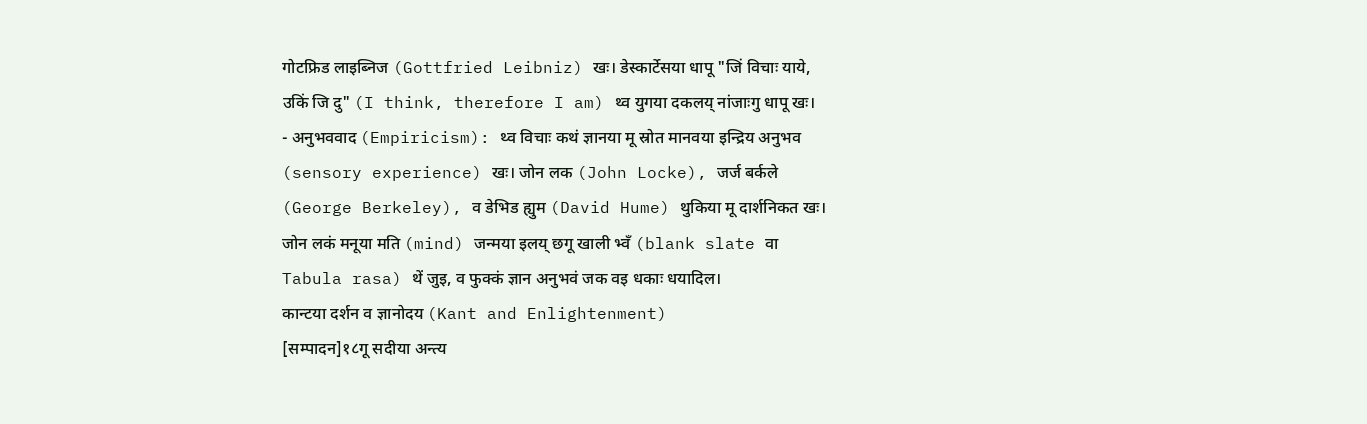गोटफ्रिड लाइब्निज (Gottfried Leibniz) खः। डेस्कार्टेसया धापू "जिं विचाः याये, उकिं जि दु" (I think, therefore I am) थ्व युगया दकलय् नांजाःगु धापू खः।
- अनुभववाद (Empiricism): थ्व विचाः कथं ज्ञानया मू स्रोत मानवया इन्द्रिय अनुभव (sensory experience) खः। जोन लक (John Locke), जर्ज बर्कले (George Berkeley), व डेभिड ह्युम (David Hume) थुकिया मू दार्शनिकत खः। जोन लकं मनूया मति (mind) जन्मया इलय् छगू खाली भ्वँ (blank slate वा Tabula rasa) थें जुइ, व फुक्कं ज्ञान अनुभवं जक वइ धकाः धयादिल।
कान्टया दर्शन व ज्ञानोदय (Kant and Enlightenment)
[सम्पादन]१८गू सदीया अन्त्य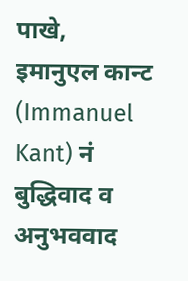पाखे, इमानुएल कान्ट (Immanuel Kant) नं बुद्धिवाद व अनुभववाद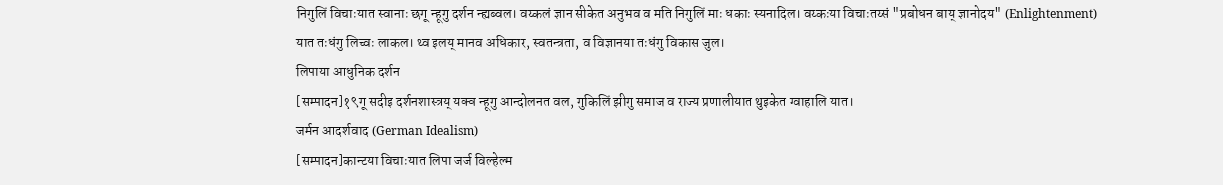निगुलिं विचाःयात स्वानाः छगू न्हूगु दर्शन न्ह्यब्वल। वय्कलं ज्ञान सीकेत अनुभव व मति निगुलिं माः धकाः स्यनादिल। वय्कःया विचाःतय्सं "प्रबोधन बाय् ज्ञानोदय" (Enlightenment) यात तःधंगु लिच्वः लाकल। थ्व इलय् मानव अधिकार, स्वतन्त्रता, व विज्ञानया तःधंगु विकास जुल।
लिपाया आधुनिक दर्शन
[सम्पादन]१९गू सदीइ दर्शनशास्त्रय् यक्व न्हूगु आन्दोलनत वल, गुकिलिं झीगु समाज व राज्य प्रणालीयात थुइकेत ग्वाहालि यात।
जर्मन आदर्शवाद (German Idealism)
[सम्पादन]कान्टया विचाःयात लिपा जर्ज विल्हेल्म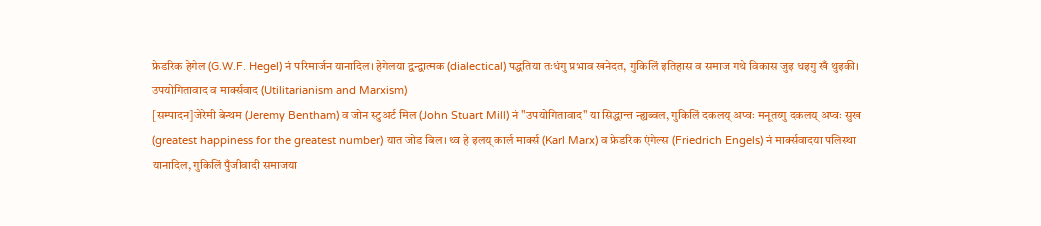फ्रेडरिक हेगेल (G.W.F. Hegel) नं परिमार्जन यानादिल। हेगेलया द्वन्द्वात्मक (dialectical) पद्धतिया तःधंगु प्रभाव खनेदत, गुकिलिं इतिहास व समाज गथे विकास जुइ धइगु खँ थुइकी।
उपयोगितावाद व मार्क्सवाद (Utilitarianism and Marxism)
[सम्पादन]जेरेमी बेन्थम (Jeremy Bentham) व जोन स्टुअर्ट मिल (John Stuart Mill) नं "उपयोगितावाद" या सिद्धान्त न्ह्यब्वल, गुकिलिं दकलय् अप्वः मनूतय्गु दकलय् अप्वः सुख (greatest happiness for the greatest number) यात जोड बिल। थ्व हे इलय् कार्ल मार्क्स (Karl Marx) व फ्रेडरिक एंगेल्स (Friedrich Engels) नं मार्क्सवादया पलिस्था यानादिल, गुकिलिं पुँजीवादी समाजया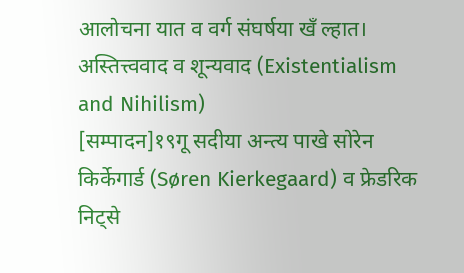आलोचना यात व वर्ग संघर्षया खँ ल्हात।
अस्तित्त्ववाद व शून्यवाद (Existentialism and Nihilism)
[सम्पादन]१९गू सदीया अन्त्य पाखे सोरेन किर्केगार्ड (Søren Kierkegaard) व फ्रेडरिक निट्से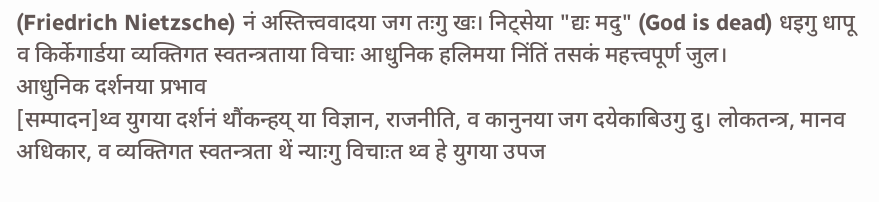(Friedrich Nietzsche) नं अस्तित्त्ववादया जग तःगु खः। निट्सेया "द्यः मदु" (God is dead) धइगु धापू व किर्केगार्डया व्यक्तिगत स्वतन्त्रताया विचाः आधुनिक हलिमया निंतिं तसकं महत्त्वपूर्ण जुल।
आधुनिक दर्शनया प्रभाव
[सम्पादन]थ्व युगया दर्शनं थौंकन्हय् या विज्ञान, राजनीति, व कानुनया जग दयेकाबिउगु दु। लोकतन्त्र, मानव अधिकार, व व्यक्तिगत स्वतन्त्रता थें न्याःगु विचाःत थ्व हे युगया उपज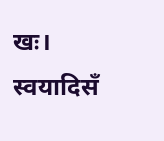खः।
स्वयादिसँ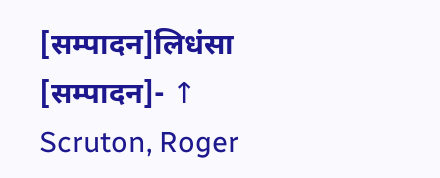[सम्पादन]लिधंसा
[सम्पादन]- ↑ Scruton, Roger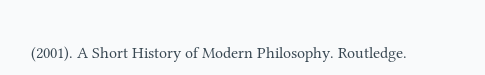(2001). A Short History of Modern Philosophy. Routledge.